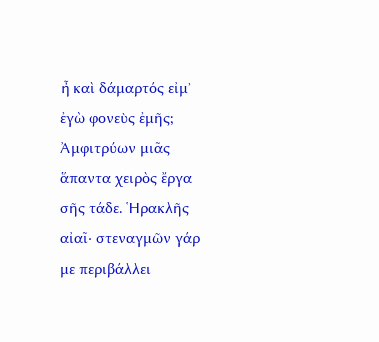ἦ καὶ δάμαρτός εἰμʼ ἐγὼ φονεὺς ἐμῆς; Ἀμφιτρύων μιᾶς ἅπαντα χειρὸς ἔργα σῆς τάδε. Ἡρακλῆς αἰαῖ· στεναγμῶν γάρ με περιβάλλει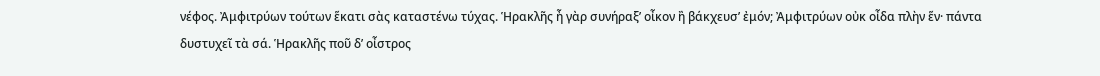νέφος. Ἀμφιτρύων τούτων ἕκατι σὰς καταστένω τύχας. Ἡρακλῆς ἦ γὰρ συνήραξʼ οἶκον ἢ βάκχευσʼ ἐμόν; Ἀμφιτρύων οὐκ οἶδα πλὴν ἕν· πάντα δυστυχεῖ τὰ σά. Ἡρακλῆς ποῦ δʼ οἶστρος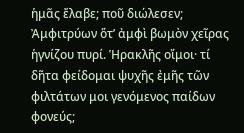ἡμᾶς ἔλαβε; ποῦ διώλεσεν; Ἀμφιτρύων ὅτʼ ἀμφὶ βωμὸν χεῖρας ἡγνίζου πυρί. Ἡρακλῆς οἴμοι· τί δῆτα φείδομαι ψυχῆς ἐμῆς τῶν φιλτάτων μοι γενόμενος παίδων φονεύς;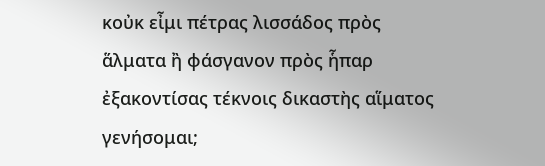κοὐκ εἶμι πέτρας λισσάδος πρὸς ἅλματα ἢ φάσγανον πρὸς ἧπαρ ἐξακοντίσας τέκνοις δικαστὴς αἵματος γενήσομαι;